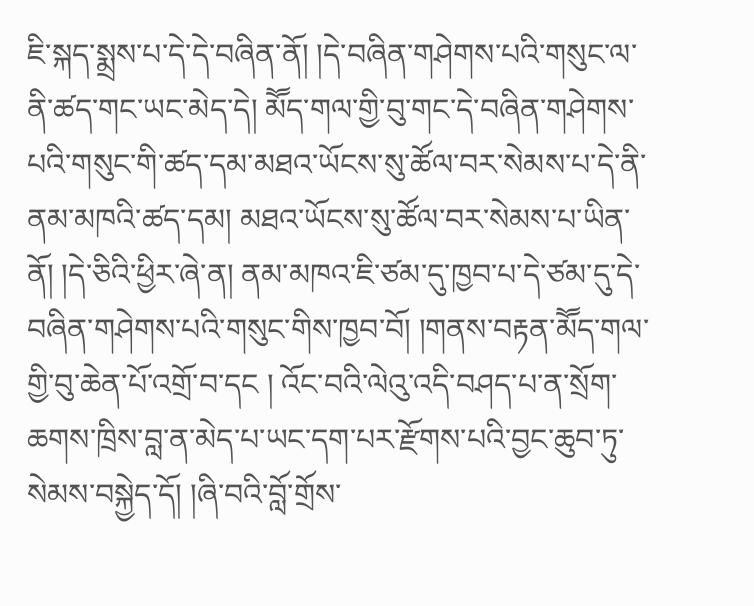ཇི་སྐད་སྨྲས་པ་དེ་དེ་བཞིན་ནོ། །དེ་བཞིན་གཤེགས་པའི་གསུང་ལ་ནི་ཚད་གང་ཡང་མེད་དེ། མཽད་གལ་གྱི་བུ་གང་དེ་བཞིན་གཤེགས་པའི་གསུང་གི་ཚད་དམ་མཐའ་ཡོངས་སུ་ཚོལ་བར་སེམས་པ་དེ་ནི་ནམ་མཁའི་ཚད་དམ། མཐའ་ཡོངས་སུ་ཚོལ་བར་སེམས་པ་ཡིན་ནོ། །དེ་ཅིའི་ཕྱིར་ཞེ་ན། ནམ་མཁའ་ཇི་ཙམ་དུ་ཁྱབ་པ་དེ་ཙམ་དུ་དེ་བཞིན་གཤེགས་པའི་གསུང་གིས་ཁྱབ་བོ། །གནས་བརྟན་མཽད་གལ་གྱི་བུ་ཆེན་པོ་འགྲོ་བ་དང ། འོང་བའི་ལེའུ་འདི་བཤད་པ་ན་སྲོག་ཆགས་ཁྲིས་བླ་ན་མེད་པ་ཡང་དག་པར་རྫོགས་པའི་བྱང་ཆུབ་ཏུ་སེམས་བསྐྱེད་དོ། །ཞི་བའི་བློ་གྲོས་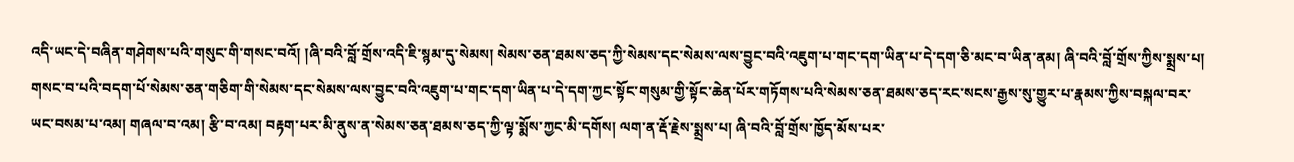འདི་ཡང་དེ་བཞིན་གཤེགས་པའི་གསུང་གི་གསང་བའོ། །ཞི་བའི་བློ་གྲོས་འདི་ཇི་སྙམ་དུ་སེམས། སེམས་ཅན་ཐམས་ཅད་ཀྱི་སེམས་དང་སེམས་ལས་བྱུང་བའི་འཇུག་པ་གང་དག་ཡིན་པ་དེ་དག་ཅི་མང་བ་ཡིན་ནམ། ཞི་བའི་བློ་གྲོས་ཀྱིས་སྨྲས་པ། གསང་བ་པའི་བདག་པོ་སེམས་ཅན་གཅིག་གི་སེམས་དང་སེམས་ལས་བྱུང་བའི་འཇུག་པ་གང་དག་ཡིན་པ་དེ་དག་ཀྱང་སྟོང་གསུམ་གྱི་སྟོང་ཆེན་པོར་གཏོགས་པའི་སེམས་ཅན་ཐམས་ཅད་རང་སངས་རྒྱས་སུ་གྱུར་པ་རྣམས་ཀྱིས་བསྐལ་བར་ཡང་བསམ་པ་འམ། གཞལ་བ་འམ། རྩི་བ་འམ། བརྟག་པར་མི་ནུས་ན་སེམས་ཅན་ཐམས་ཅད་ཀྱི་ལྟ་སྨོས་ཀྱང་མི་དགོས། ལག་ན་རྡོ་རྗེས་སྨྲས་པ། ཞི་བའི་བློ་གྲོས་ཁྱོད་མོས་པར་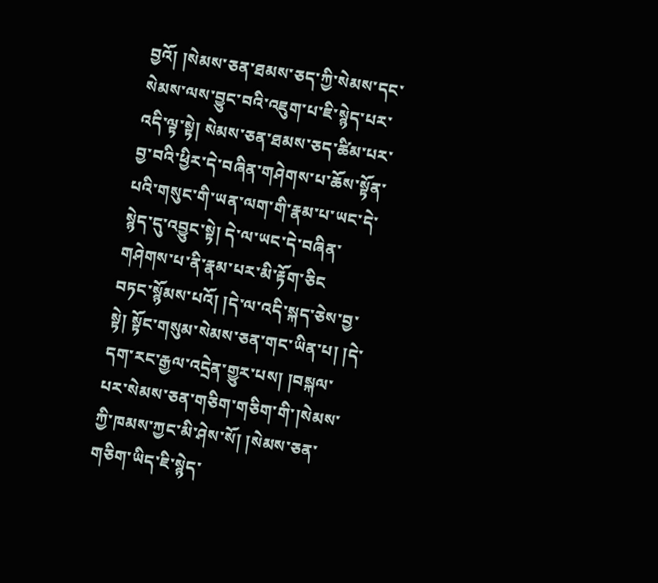བྱའོ། །སེམས་ཅན་ཐམས་ཅད་ཀྱི་སེམས་དང་སེམས་ལས་བྱུང་བའི་འཇུག་པ་ཇི་སྙེད་པར་འདི་ལྟ་སྟེ། སེམས་ཅན་ཐམས་ཅད་ཚིམ་པར་བྱ་བའི་ཕྱིར་དེ་བཞིན་གཤེགས་པ་ཆོས་སྟོན་པའི་གསུང་གི་ཡན་ལག་གི་རྣམ་པ་ཡང་དེ་སྙེད་དུ་འབྱུང་སྟེ། དེ་ལ་ཡང་དེ་བཞིན་གཤེགས་པ་ནི་རྣམ་པར་མི་རྟོག་ཅིང
བཏང་སྙོམས་པའོ། །དེ་ལ་འདི་སྐད་ཅེས་བྱ་སྟེ། སྟོང་གསུམ་སེམས་ཅན་གང་ཡིན་པ། །དེ་དག་རང་རྒྱལ་འདྲེན་གྱུར་པས། །བསྐལ་པར་སེམས་ཅན་གཅིག་གཅིག་གི་།སེམས་ཀྱི་ཁམས་ཀྱང་མི་ཤེས་སོ། །སེམས་ཅན་གཅིག་ཡིད་ཇི་སྙེད་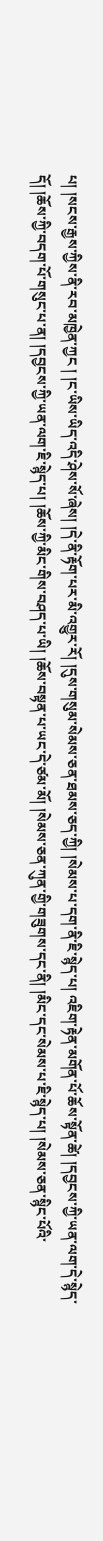པ། །སངས་རྒྱས་ཀྱིས་ནི་རབ་མཁྱེན་ཀྱང ། །ང་ཡིས་ཡིད་འདི་ཤེས་སོ་ཞེས། །དེ་ནི་རྟོག་པར་མི་འགྱུར་རོ། །དུས་གསུམ་སེམས་ཅན་ཐམས་ཅད་ཀྱི། །སེམས་པ་དག་ནི་ཇི་སྙེད་པ། འཇིག་རྟེན་མགོན་པོ་ཆོས་སྟོན་ཚེ། །དབྱངས་ཀྱི་ཡན་ལག་དེ་སྙེད་དོ། །ཆོས་ཀྱི་བདག་པོ་གསུང་པ་ན། །དབྱངས་ཀྱི་ཡན་ལག་ཇི་སྙེད་པ། །ཆོས་ཀྱི་མིང་གིས་བཤད་པ་ཡི། །ཆོས་བསྟན་པ་ཡང་དེ་ཙམ་མོ། །སེམས་ཅན་ཀུན་གྱི་གཟུགས་དང་ནི། །མིང་དང་སེམས་པ་ཇི་སྙེད་པ། །སེམས་ཅན་སྙིང་པོའི་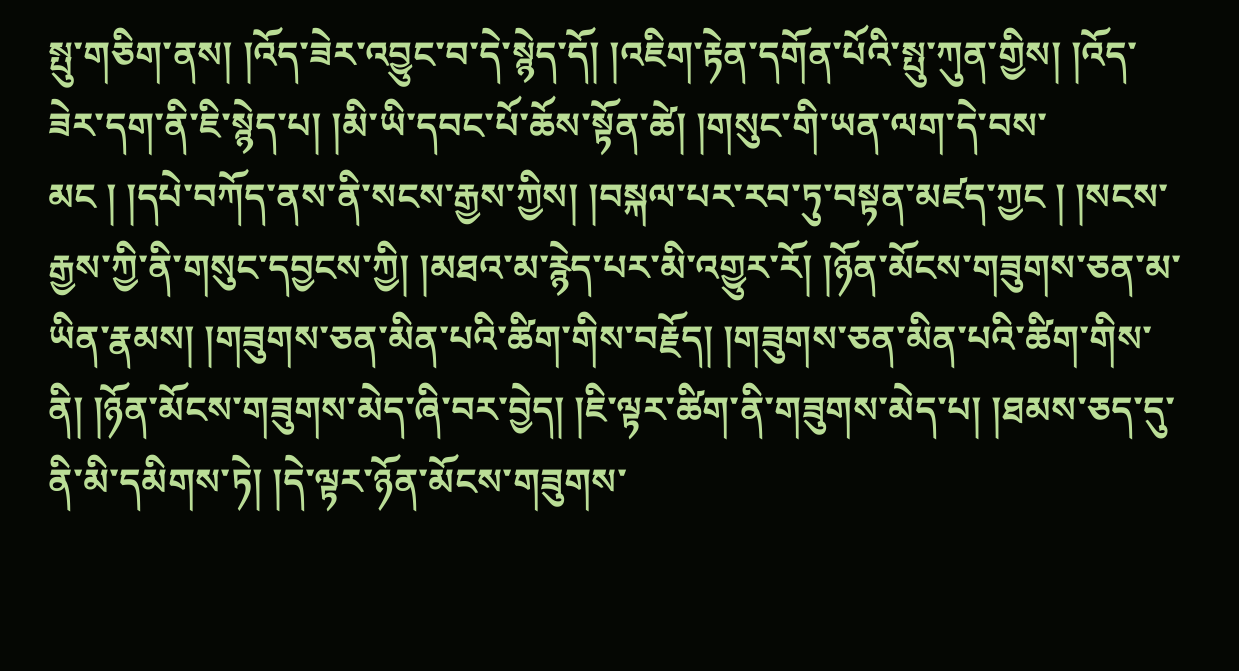སྤུ་གཅིག་ནས། །འོད་ཟེར་འབྱུང་བ་དེ་སྙེད་དོ། །འཇིག་རྟེན་དགོན་པོའི་སྤུ་ཀུན་གྱིས། །འོད་ཟེར་དག་ནི་ཇི་སྙེད་པ། །མི་ཡི་དབང་པོ་ཆོས་སྟོན་ཚེ། །གསུང་གི་ཡན་ལག་དེ་བས་མང ། །དཔེ་བཀོད་ནས་ནི་སངས་རྒྱས་ཀྱིས། །བསྐལ་པར་རབ་ཏུ་བསྟན་མཛད་ཀྱང ། །སངས་རྒྱས་ཀྱི་ནི་གསུང་དབྱངས་ཀྱི། །མཐའ་མ་རྙེད་པར་མི་འགྱུར་རོ། །ཉོན་མོངས་གཟུགས་ཅན་མ་ཡིན་རྣམས། །གཟུགས་ཅན་མིན་པའི་ཚིག་གིས་བརྗོད། །གཟུགས་ཅན་མིན་པའི་ཚིག་གིས་ནི། །ཉོན་མོངས་གཟུགས་མེད་ཞི་བར་བྱེད། །ཇི་ལྟར་ཚིག་ནི་གཟུགས་མེད་པ། །ཐམས་ཅད་དུ་ནི་མི་དམིགས་ཏེ། །དེ་ལྟར་ཉོན་མོངས་གཟུགས་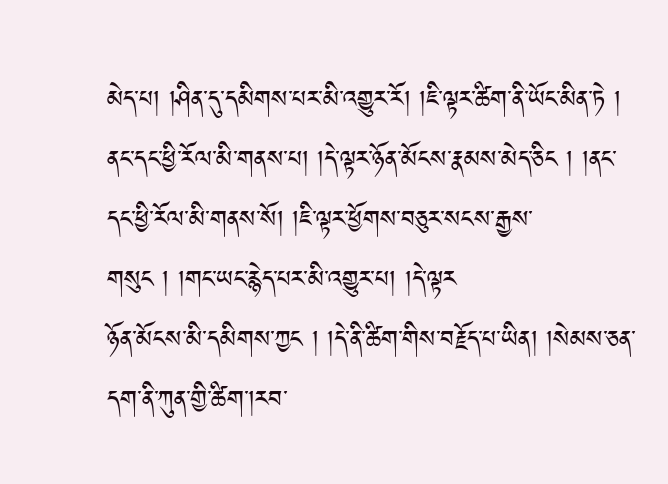མེད་པ། །ཤིན་དུ་དམིགས་པར་མི་འགྱུར་རོ། །ཇི་ལྟར་ཚིག་ནི་ཡོང་མིན་ཏེ ། ནང་དང་ཕྱི་རོལ་མི་གནས་པ། །དེ་ལྟར་ཉོན་མོངས་རྣམས་མེད་ཅིང ། །ནང་དང་ཕྱི་རོལ་མི་གནས་སོ། །ཇི་ལྟར་ཕྱོགས་བཅུར་སངས་རྒྱས་གསུང ། །གང་ཡང་རྙེད་པར་མི་འགྱུར་པ། །དེ་ལྟར
ཉོན་མོངས་མི་དམིགས་ཀྱང ། །དེ་ནི་ཚིག་གིས་བརྗོད་པ་ཡིན། །སེམས་ཅན་དག་ནི་ཀུན་གྱི་ཚིག་།རབ་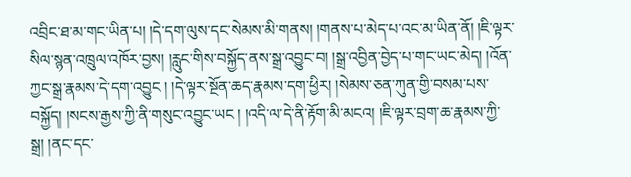འབྲིང་ཐ་མ་གང་ཡིན་པ། །དེ་དག་ལུས་དང་སེམས་མི་གནས། །གནས་པ་མེད་པ་འང་མ་ཡིན་ནོ། །ཇི་ལྟར་སིལ་སྙན་འཁྲུལ་འཁོར་བྱས། །རླུང་གིས་བསྐྱོད་ནས་སྒྲ་འབྱུང་བ། །སྒྲ་འབྱིན་བྱེད་པ་གང་ཡང་མེད། །འོན་ཀྱང་སྒྲ་རྣམས་དེ་དག་འབྱུང ། །དེ་ལྟར་སྔོན་ཆད་རྣམས་དག་ཕྱིར། །སེམས་ཅན་ཀུན་གྱི་བསམ་པས་བསྐྱོད། །སངས་རྒྱས་ཀྱི་ནི་གསུང་འབྱུང་ཡང ། །འདི་ལ་དེ་ནི་རྟོག་མི་མངའ། །ཇི་ལྟར་བྲག་ཆ་རྣམས་ཀྱི་སྒྲ། །ནང་དང་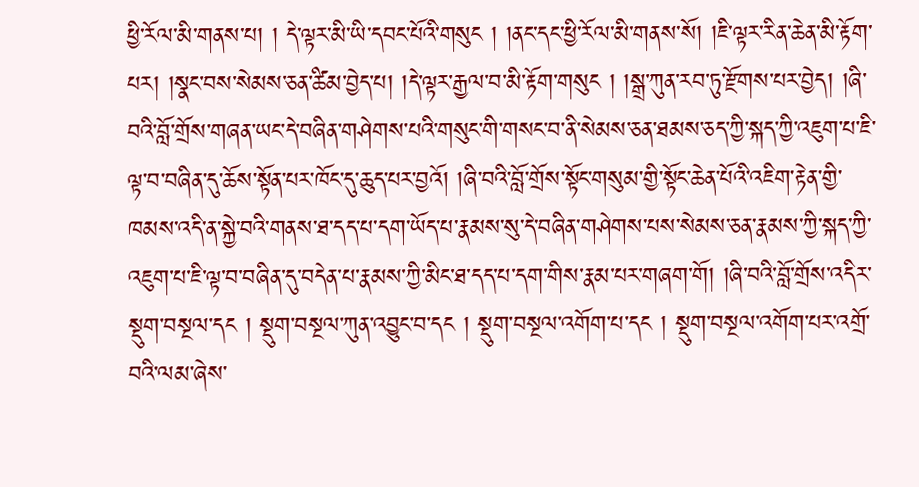ཕྱི་རོལ་མི་གནས་པ། ། དེ་ལྟར་མི་ཡི་དབང་པོའི་གསུང ། །ནང་དང་ཕྱི་རོལ་མི་གནས་སོ། །ཇི་ལྟར་རིན་ཆེན་མི་རྟོག་པར། །སྣང་བས་སེམས་ཅན་ཚིམ་བྱེད་པ། །དེ་ལྟར་རྒྱལ་བ་མི་རྟོག་གསུང ། །སྒྲ་ཀུན་རབ་ཏུ་རྫོགས་པར་བྱེད། །ཞི་བའི་བློ་གྲོས་གཞན་ཡང་དེ་བཞིན་གཤེགས་པའི་གསུང་གི་གསང་བ་ནི་སེམས་ཅན་ཐམས་ཅད་ཀྱི་སྐད་ཀྱི་འཇུག་པ་ཇི་ལྟ་བ་བཞིན་དུ་ཆོས་སྟོན་པར་ཁོང་དུ་ཆུད་པར་བྱའོ། །ཞི་བའི་བློ་གྲོས་སྟོང་གསུམ་གྱི་སྟོང་ཆེན་པོའི་འཇིག་རྟེན་གྱི་ཁམས་འདི་ན་སྐྱེ་བའི་གནས་ཐ་དད་པ་དག་ཡོད་པ་རྣམས་སུ་དེ་བཞིན་གཤེགས་པས་སེམས་ཅན་རྣམས་ཀྱི་སྐད་ཀྱི་འཇུག་པ་ཇི་ལྟ་བ་བཞིན་དུ་བདེན་པ་རྣམས་ཀྱི་མིང་ཐ་དད་པ་དག་གིས་རྣམ་པར་གཞག་གོ། །ཞི་བའི་བློ་གྲོས་འདིར་སྡུག་བསྔལ་དང ། སྡུག་བསྔལ་ཀུན་འབྱུང་བ་དང ། སྡུག་བསྔལ་འགོག་པ་དང ། སྡུག་བསྔལ་འགོག་པར་འགྲོ་བའི་ལམ་ཞེས་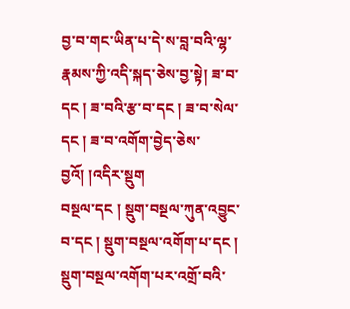བྱ་བ་གང་ཡིན་པ་དེ་ས་བླ་བའི་ལྷ་རྣམས་ཀྱི་འདི་སྐད་ཅེས་བྱ་སྟེ། ཟ་བ་དང ། ཟ་བའི་རྩ་བ་དང ། ཟ་བ་སེལ་དང ། ཟ་བ་འགོག་བྱེད་ཅེས་བྱའོ། །འདིར་སྡུག
བསྔལ་དང ། སྡུག་བསྔལ་ཀུན་འབྱུང་བ་དང ། སྡུག་བསྔལ་འགོག་པ་དང ། སྡུག་བསྔལ་འགོག་པར་འགྲོ་བའི་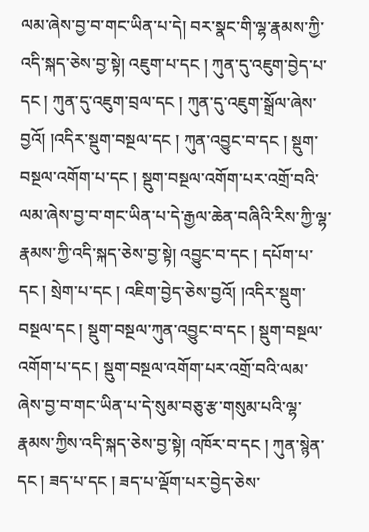ལམ་ཞེས་བྱ་བ་གང་ཡིན་པ་དེ། བར་སྣང་གི་ལྷ་རྣམས་ཀྱི་འདི་སྐད་ཅེས་བྱ་སྟེ། འཇུག་པ་དང ། ཀུན་དུ་འཇུག་བྱེད་པ་དང ། ཀུན་དུ་འཇུག་བྲལ་དང ། ཀུན་དུ་འཇུག་སྒྲོལ་ཞེས་བྱའོ། །འདིར་སྡུག་བསྔལ་དང ། ཀུན་འབྱུང་བ་དང ། སྡུག་བསྔལ་འགོག་པ་དང ། སྡུག་བསྔལ་འགོག་པར་འགྲོ་བའི་ལམ་ཞེས་བྱ་བ་གང་ཡིན་པ་དེ་རྒྱལ་ཆེན་བཞིའི་རིས་ཀྱི་ལྷ་རྣམས་ཀྱི་འདི་སྐད་ཅེས་བྱ་སྟེ། འབྱུང་བ་དང ། དཔོག་པ་དང ། སྲེག་པ་དང ། འཇིག་བྱེད་ཅེས་བྱའོ། །འདིར་སྡུག་བསྔལ་དང ། སྡུག་བསྔལ་ཀུན་འབྱུང་བ་དང ། སྡུག་བསྔལ་འགོག་པ་དང ། སྡུག་བསྔལ་འགོག་པར་འགྲོ་བའི་ལམ་ཞེས་བྱ་བ་གང་ཡིན་པ་དེ་སུམ་བཅུ་རྩ་གསུམ་པའི་ལྷ་རྣམས་ཀྱིས་འདི་སྐད་ཅེས་བྱ་སྟེ། འཁོར་བ་དང ། ཀུན་སྙེན་དང ། ཟད་པ་དང ། ཟད་པ་ལྡོག་པར་བྱེད་ཅེས་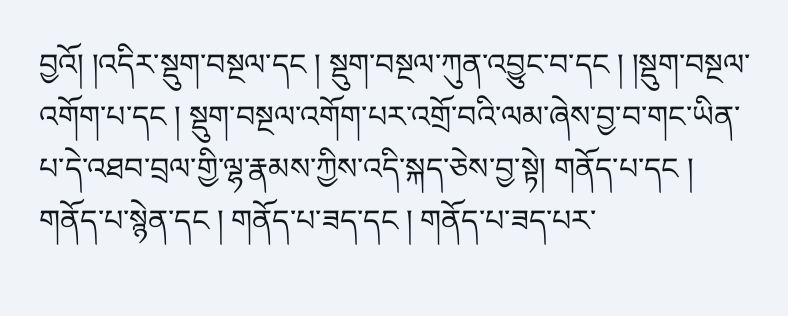བྱའོ། །འདིར་སྡུག་བསྔལ་དང ། སྡུག་བསྔལ་ཀུན་འབྱུང་བ་དང ། །སྡུག་བསྔལ་འགོག་པ་དང ། སྡུག་བསྔལ་འགོག་པར་འགྲོ་བའི་ལམ་ཞེས་བྱ་བ་གང་ཡིན་པ་དེ་འཐབ་བྲལ་གྱི་ལྷ་རྣམས་ཀྱིས་འདི་སྐད་ཅེས་བྱ་སྟེ། གནོད་པ་དང ། གནོད་པ་སྙེན་དང ། གནོད་པ་ཟད་དང ། གནོད་པ་ཟད་པར་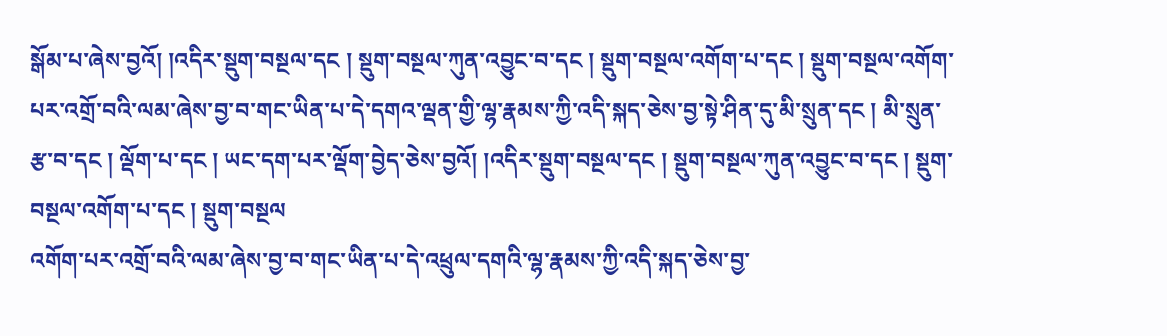སྒོམ་པ་ཞེས་བྱའོ། །འདིར་སྡུག་བསྔལ་དང ། སྡུག་བསྔལ་ཀུན་འབྱུང་བ་དང ། སྡུག་བསྔལ་འགོག་པ་དང ། སྡུག་བསྔལ་འགོག་པར་འགྲོ་བའི་ལམ་ཞེས་བྱ་བ་གང་ཡིན་པ་དེ་དགའ་ལྡན་གྱི་ལྷ་རྣམས་ཀྱི་འདི་སྐད་ཅེས་བྱ་སྟེ་ཤིན་དུ་མི་སྲུན་དང ། མི་སྲུན་རྩ་བ་དང ། ལྡོག་པ་དང ། ཡང་དག་པར་ལྡོག་བྱེད་ཅེས་བྱའོ། །འདིར་སྡུག་བསྔལ་དང ། སྡུག་བསྔལ་ཀུན་འབྱུང་བ་དང ། སྡུག་བསྔལ་འགོག་པ་དང ། སྡུག་བསྔལ
འགོག་པར་འགྲོ་བའི་ལམ་ཞེས་བྱ་བ་གང་ཡིན་པ་དེ་འཕྲུལ་དགའི་ལྷ་རྣམས་ཀྱི་འདི་སྐད་ཅེས་བྱ་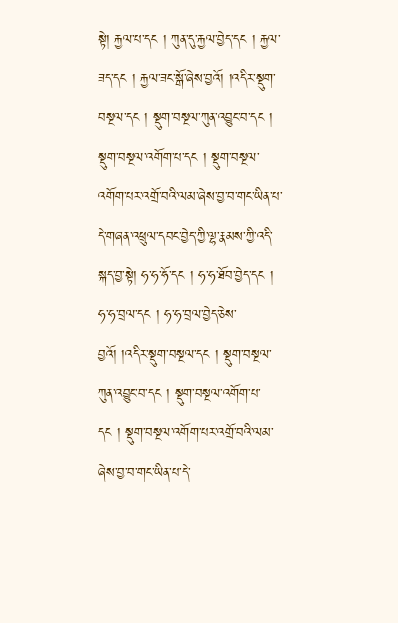སྟེ། རྐྱལ་པ་དང ། ཀུན་དུ་རྐྱལ་བྱེད་དང ། རྐྱལ་ཟད་དང ། རྐྱལ་ཟང་སྒོ་ཞེས་བྱའོ། །འདིར་སྡུག་བསྔལ་དང ། སྡུག་བསྔལ་ཀུན་འབྱུང་བ་དང ། སྡུག་བསྔལ་འགོག་པ་དང ། སྡུག་བསྔལ་འགོག་པར་འགྲོ་བའི་ལམ་ཞེས་བྱ་བ་གང་ཡིན་པ་དེ་གཞན་འཕྲུལ་དབང་བྱེད་ཀྱི་ལྷ་རྣམས་ཀྱི་འདི་སྐད་བྱ་སྟེ། ཧ་ཧ་ཧོ་དང ། ཧ་ཧ་ཐོབ་བྱེད་དང ། ཧ་ཧ་བྲལ་དང ། ཧ་ཧ་བྲལ་བྱེད་ཅེས་བྱའོ། །འདིར་སྡུག་བསྔལ་དང ། སྡུག་བསྔལ་ཀུན་འབྱུང་བ་དང ། སྡུག་བསྔལ་འགོག་པ་དང ། སྡུག་བསྔལ་འགོག་པར་འགྲོ་བའི་ལམ་ཞེས་བྱ་བ་གང་ཡིན་པ་དེ་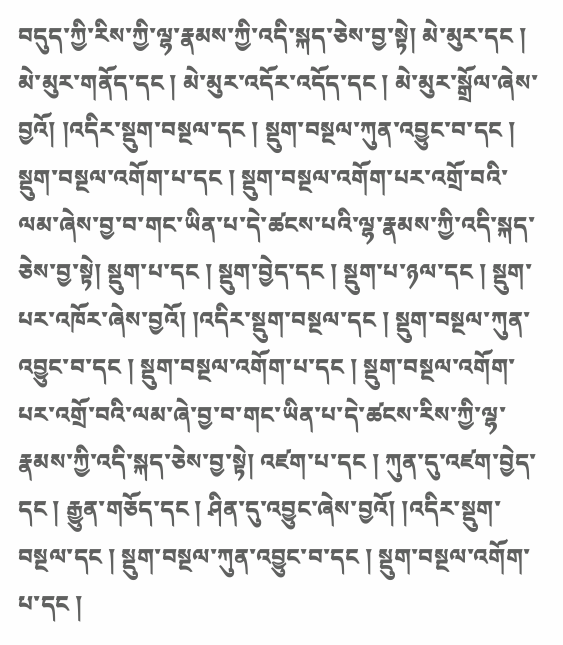བདུད་ཀྱི་རིས་ཀྱི་ལྷ་རྣམས་ཀྱི་འདི་སྐད་ཅེས་བྱ་སྟེ། མེ་མུར་དང ། མེ་མུར་གནོད་དང ། མེ་མུར་འདོར་འདོད་དང ། མེ་མུར་སྒྲོལ་ཞེས་བྱའོ། །འདིར་སྡུག་བསྔལ་དང ། སྡུག་བསྔལ་ཀུན་འབྱུང་བ་དང ། སྡུག་བསྔལ་འགོག་པ་དང ། སྡུག་བསྔལ་འགོག་པར་འགྲོ་བའི་ལམ་ཞེས་བྱ་བ་གང་ཡིན་པ་དེ་ཚངས་པའི་ལྷ་རྣམས་ཀྱི་འདི་སྐད་ཅེས་བྱ་སྟེ། སྡུག་པ་དང ། སྡུག་བྱེད་དང ། སྡུག་པ་ཉལ་དང ། སྡུག་པར་འཁོར་ཞེས་བྱའོ། །འདིར་སྡུག་བསྔལ་དང ། སྡུག་བསྔལ་ཀུན་འབྱུང་བ་དང ། སྡུག་བསྔལ་འགོག་པ་དང ། སྡུག་བསྔལ་འགོག་པར་འགྲོ་བའི་ལམ་ཞེ་བྱ་བ་གང་ཡིན་པ་དེ་ཚངས་རིས་ཀྱི་ལྷ་རྣམས་ཀྱི་འདི་སྐད་ཅེས་བྱ་སྟེ། འཛག་པ་དང ། ཀུན་དུ་འཛག་བྱེད་དང ། རྒྱུན་གཅོད་དང ། ཤིན་དུ་འབྱུང་ཞེས་བྱའོ། །འདིར་སྡུག་བསྔལ་དང ། སྡུག་བསྔལ་ཀུན་འབྱུང་བ་དང ། སྡུག་བསྔལ་འགོག་པ་དང །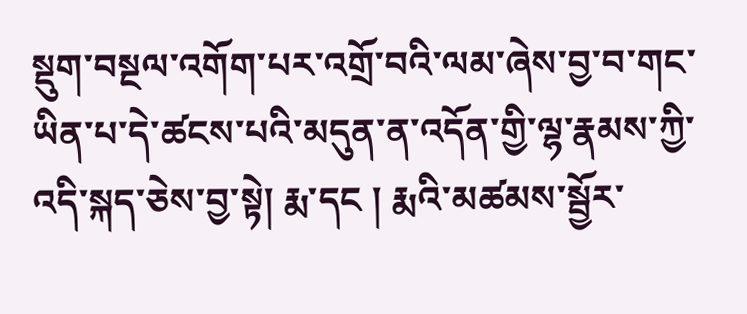སྡུག་བསྔལ་འགོག་པར་འགྲོ་བའི་ལམ་ཞེས་བྱ་བ་གང་ཡིན་པ་དེ་ཚངས་པའི་མདུན་ན་འདོན་གྱི་ལྷ་རྣམས་ཀྱི་འདི་སྐད་ཅེས་བྱ་སྟེ། རྨ་དང ། རྨའི་མཚམས་སྦྱོར་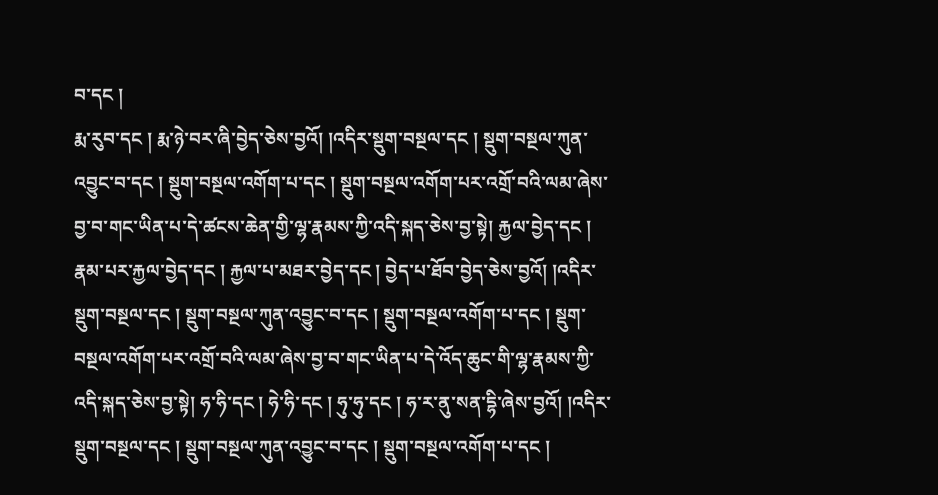བ་དང །
རྨ་རུབ་དང ། རྨ་ཉེ་བར་ཞི་བྱེད་ཅེས་བྱའོ། །འདིར་སྡུག་བསྔལ་དང ། སྡུག་བསྔལ་ཀུན་འབྱུང་བ་དང ། སྡུག་བསྔལ་འགོག་པ་དང ། སྡུག་བསྔལ་འགོག་པར་འགྲོ་བའི་ལམ་ཞེས་བྱ་བ་གང་ཡིན་པ་དེ་ཚངས་ཆེན་གྱི་ལྷ་རྣམས་ཀྱི་འདི་སྐད་ཅེས་བྱ་སྟེ། རྐྱལ་བྱེད་དང ། རྣམ་པར་རྐྱལ་བྱེད་དང ། རྐྱལ་པ་མཐར་བྱེད་དང ། བྱེད་པ་ཐོབ་བྱེད་ཅེས་བྱའོ། །འདིར་སྡུག་བསྔལ་དང ། སྡུག་བསྔལ་ཀུན་འབྱུང་བ་དང ། སྡུག་བསྔལ་འགོག་པ་དང ། སྡུག་བསྔལ་འགོག་པར་འགྲོ་བའི་ལམ་ཞེས་བྱ་བ་གང་ཡིན་པ་དེ་འོད་ཆུང་གི་ལྷ་རྣམས་ཀྱི་འདི་སྐད་ཅེས་བྱ་སྟེ། ཧ་ཧི་དང ། ཧེ་ཧི་དང ། ཧུ་ཧུ་དང ། ཧ་ར་ནུ་སན་དྷི་ཞེས་བྱའོ། །འདིར་སྡུག་བསྔལ་དང ། སྡུག་བསྔལ་ཀུན་འབྱུང་བ་དང ། སྡུག་བསྔལ་འགོག་པ་དང །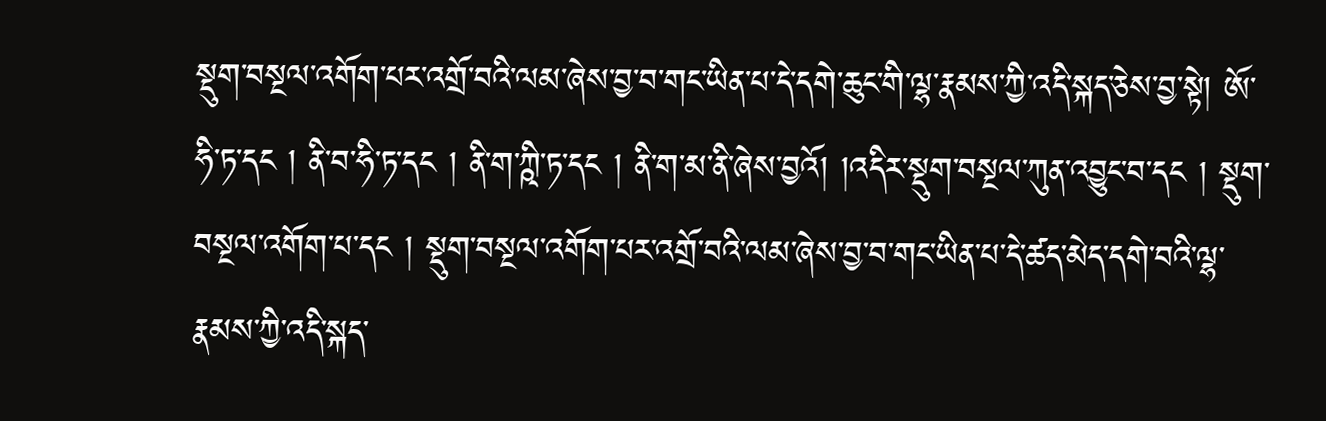སྡུག་བསྔལ་འགོག་པར་འགྲོ་བའི་ལམ་ཞེས་བྱ་བ་གང་ཡིན་པ་དེ་དགེ་ཆུང་གི་ལྷ་རྣམས་ཀྱི་འདི་སྐད་ཅེས་བྱ་སྟེ། ཨོ་ཧི་ཏ་དང ། ནི་བ་ཧི་ཏ་དང ། ནི་ག་ཀྵི་ཏ་དང ། ནི་ག་མ་ནི་ཞེས་བྱའོ། །འདིར་སྡུག་བསྔལ་ཀུན་འབྱུང་བ་དང ། སྡུག་བསྔལ་འགོག་པ་དང ། སྡུག་བསྔལ་འགོག་པར་འགྲོ་བའི་ལམ་ཞེས་བྱ་བ་གང་ཡིན་པ་དེ་ཚད་མེད་དགེ་བའི་ལྷ་རྣམས་ཀྱི་འདི་སྐད་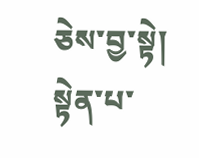ཅེས་བྱ་སྟེ། སྟེན་པ་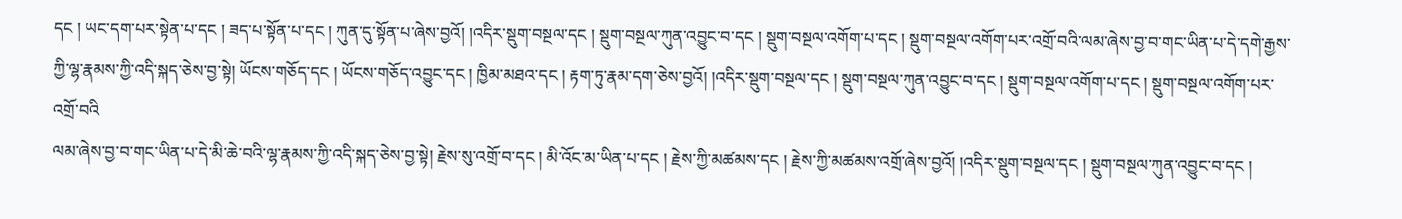དང ། ཡང་དག་པར་སྟེན་པ་དང ། ཟད་པ་སྟོན་པ་དང ། ཀུན་དུ་སྟོན་པ་ཞེས་བྱའོ། །འདིར་སྡུག་བསྔལ་དང ། སྡུག་བསྔལ་ཀུན་འབྱུང་བ་དང ། སྡུག་བསྔལ་འགོག་པ་དང ། སྡུག་བསྔལ་འགོག་པར་འགྲོ་བའི་ལམ་ཞེས་བྱ་བ་གང་ཡིན་པ་དེ་དགེ་རྒྱས་ཀྱི་ལྷ་རྣམས་ཀྱི་འདི་སྐད་ཅེས་བྱ་སྟེ། ཡོངས་གཅོད་དང ། ཡོངས་གཅོད་འབྱུང་དང ། ཁྱིམ་མཐའ་དང ། རྟག་ཏུ་རྣམ་དག་ཅེས་བྱའོ། །འདིར་སྡུག་བསྔལ་དང ། སྡུག་བསྔལ་ཀུན་འབྱུང་བ་དང ། སྡུག་བསྔལ་འགོག་པ་དང ། སྡུག་བསྔལ་འགོག་པར་འགྲོ་བའི
ལམ་ཞེས་བྱ་བ་གང་ཡིན་པ་དེ་མི་ཆེ་བའི་ལྷ་རྣམས་ཀྱི་འདི་སྐད་ཅེས་བྱ་སྟེ། རྗེས་སུ་འགྲོ་བ་དང ། མི་འོང་མ་ཡིན་པ་དང ། རྗེས་ཀྱི་མཚམས་དང ། རྗེས་ཀྱི་མཚམས་འགྲོ་ཞེས་བྱའོ། །འདིར་སྡུག་བསྔལ་དང ། སྡུག་བསྔལ་ཀུན་འབྱུང་བ་དང །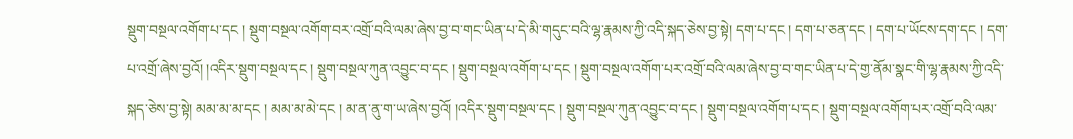སྡུག་བསྔལ་འགོག་པ་དང ། སྡུག་བསྔལ་འགོག་བར་འགྲོ་བའི་ལམ་ཞེས་བྱ་བ་གང་ཡིན་པ་དེ་མི་གདུང་བའི་ལྷ་རྣམས་ཀྱི་འདི་སྐད་ཅེས་བྱ་སྟེ། དག་པ་དང ། དག་པ་ཅན་དང ། དག་པ་ཡོངས་དག་དང ། དག་པ་འགྲོ་ཞེས་བྱའོ། །འདིར་སྡུག་བསྔལ་དང ། སྡུག་བསྔལ་ཀུན་འབྱུང་བ་དང ། སྡུག་བསྔལ་འགོག་པ་དང ། སྡུག་བསྔལ་འགོག་པར་འགྲོ་བའི་ལམ་ཞེས་བྱ་བ་གང་ཡིན་པ་དེ་གྱ་ནོམ་སྣང་གི་ལྷ་རྣམས་ཀྱི་འདི་སྐད་ཅེས་བྱ་སྟེ། མམ་མ་མ་དང ། མམ་མ་མེ་དང ། མ་ན་ནུ་ག་ཡ་ཞེས་བྱའོ། །འདིར་སྡུག་བསྔལ་དང ། སྡུག་བསྔལ་ཀུན་འབྱུང་བ་དང ། སྡུག་བསྔལ་འགོག་པ་དང ། སྡུག་བསྔལ་འགོག་པར་འགྲོ་བའི་ལམ་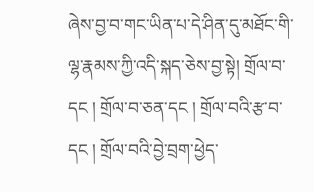ཞེས་བྱ་བ་གང་ཡིན་པ་དེ་ཤིན་དུ་མཐོང་གི་ལྷ་རྣམས་ཀྱི་འདི་སྐད་ཅེས་བྱ་སྟེ། གྲོལ་བ་དང ། གྲོལ་བ་ཅན་དང ། གྲོལ་བའི་རྩ་བ་དང ། གྲོལ་བའི་བྱེ་བྲག་ཕྱེད་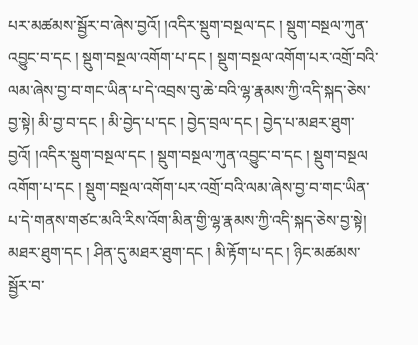པར་མཚམས་སྦྱོར་བ་ཞེས་བྱའོ། །འདིར་སྡུག་བསྔལ་དང ། སྡུག་བསྔལ་ཀུན་འབྱུང་བ་དང ། སྡུག་བསྔལ་འགོག་པ་དང ། སྡུག་བསྔལ་འགོག་པར་འགྲོ་བའི་ལམ་ཞེས་བྱ་བ་གང་ཡིན་པ་དེ་འབྲས་བུ་ཆེ་བའི་ལྷ་རྣམས་ཀྱི་འདི་སྐད་ཅེས་བྱ་སྟེ། མི་བྱ་བ་དང ། མི་བྱེད་པ་དང ། བྱེད་བྲལ་དང ། བྱེད་པ་མཐར་ཐུག་བྱའོ། །འདིར་སྡུག་བསྔལ་དང ། སྡུག་བསྔལ་ཀུན་འབྱུང་བ་དང ། སྡུག་བསྔལ
འགོག་པ་དང ། སྡུག་བསྔལ་འགོག་པར་འགྲོ་བའི་ལམ་ཞེས་བྱ་བ་གང་ཡིན་པ་དེ་གནས་གཙང་མའི་རིས་འོག་མིན་གྱི་ལྷ་རྣམས་ཀྱི་འདི་སྐད་ཅེས་བྱ་སྟེ། མཐར་ཐུག་དང ། ཤིན་དུ་མཐར་ཐུག་དང ། མི་རྟོག་པ་དང ། ཉིང་མཚམས་སྦྱོར་བ་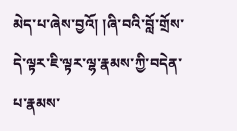མེད་པ་ཞེས་བྱའོ། །ཞི་བའི་བློ་གྲོས་དེ་ལྟར་ཇི་ལྟར་ལྷ་རྣམས་ཀྱི་བདེན་པ་རྣམས་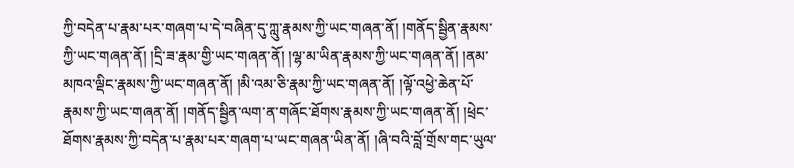ཀྱི་བདེན་པ་རྣམ་པར་གཞག་པ་དེ་བཞིན་དུ་ཀླུ་རྣམས་ཀྱི་ཡང་གཞན་ནོ། །གནོད་སྦྱིན་རྣམས་ཀྱི་ཡང་གཞན་ནོ། །དྲི་ཟ་རྣམ་གྱི་ཡང་གཞན་ནོ། །ལྷ་མ་ཡིན་རྣམས་ཀྱི་ཡང་གཞན་ནོ། །ནམ་མཁའ་ལྡིང་རྣམས་ཀྱི་ཡང་གཞན་ནོ། །མི་འམ་ཅི་རྣམ་ཀྱི་ཡང་གཞན་ནོ། །ལྟོ་འཕྱེ་ཆེན་པོ་རྣམས་ཀྱི་ཡང་གཞན་ནོ། །གནོད་སྦྱིན་ལག་ན་གཞོང་ཐོགས་རྣམས་ཀྱི་ཡང་གཞན་ནོ། །ཕྲེང་ཐོགས་རྣམས་ཀྱི་བདེན་པ་རྣམ་པར་གཞག་པ་ཡང་གཞན་ཡིན་ནོ། །ཞི་བའི་བློ་གྲོས་གང་ཡུལ་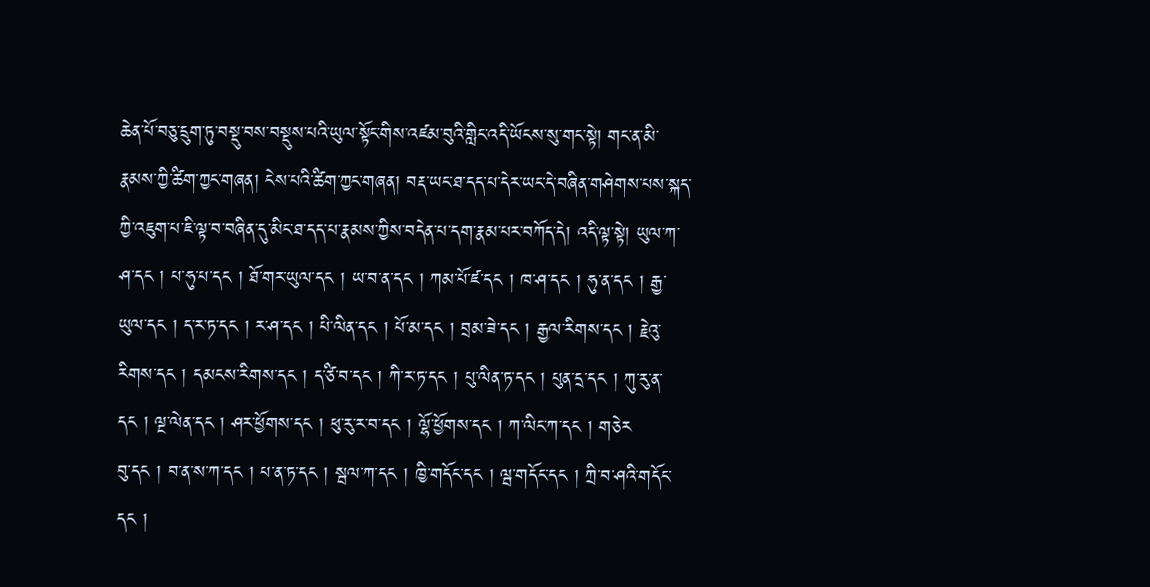ཆེན་པོ་བཅུ་དྲུག་ཏུ་བསྡུ་བས་བསྡུས་པའི་ཡུལ་སྟོང་གིས་འཛམ་བུའི་གླིང་འདི་ཡོངས་སུ་གང་སྟེ། གང་ན་མི་རྣམས་ཀྱི་ཚིག་ཀྱང་གཞན། ངེས་པའི་ཚིག་ཀྱང་གཞན། བརྡ་ཡང་ཐ་དད་པ་དེར་ཡང་དེ་བཞིན་གཤེགས་པས་སྐད་ཀྱི་འཇུག་པ་ཇི་ལྟ་བ་བཞིན་དུ་མིང་ཐ་དད་པ་རྣམས་ཀྱིས་བདེན་པ་དག་རྣམ་པར་བཀོད་དེ། འདི་ལྟ་སྟེ། ཡུལ་ཀ་ཤ་དང ། པ་ཧུ་པ་དང ། ཐོ་གར་ཡུལ་དང ། ཡ་བ་ན་དང ། ཀམ་པོ་ཛ་དང ། ཁ་ཤ་དང ། ཧུ་ན་དང ། རྒྱ་ཡུལ་དང ། ད་ར་ཏ་དང ། ར་ཤ་དང ། པི་ལིན་དང ། པོ་མ་དང ། བྲམ་ཟེ་དང ། རྒྱལ་རིགས་དང ། རྗེའུ་རིགས་དང ། དམངས་རིགས་དང ། ད་ཙི་བ་དང ། ཀི་ར་ཏ་དང ། པུ་ལིན་ཏ་དང ། པུན་དྲ་དང ། ཀུ་རུ་ན་དང ། ལྔ་ལེན་དང ། ཤར་ཕྱོགས་དང ། ཕུ་རུ་ར་བ་དང ། ལྷོ་ཕྱོགས་དང ། ཀ་ལིང་ཀ་དང ། གཅེར
བུ་དང ། བ་ན་ས་ཀ་དང ། པ་ན་ཏ་དང ། སྦལ་ཀ་དང ། ཁྱི་གདོང་དང ། ལྦ་གདོང་དང ། ཀྲི་བ་ཤའི་གདོང་དང །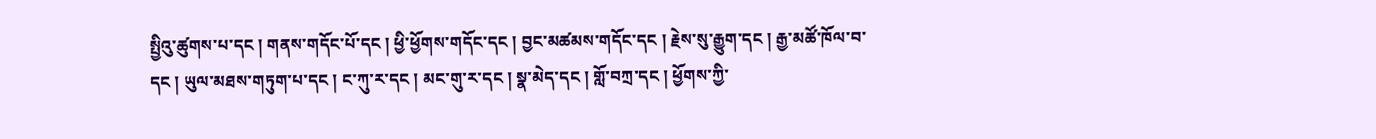སྤྱིའུ་ཚུགས་པ་དང ། གནས་གདོང་པོ་དང ། ཕྱི་ཕྱོགས་གདོང་དང ། བྱང་མཚམས་གདོང་དང ། རྗེས་སུ་རྒྱུག་དང ། རྒྱ་མཚོ་ཁོལ་བ་དང ། ཡུལ་མཐས་གཏུག་པ་དང ། ང་ཀུ་ར་དང ། མང་གུ་ར་དང ། སྣ་མེད་དང ། གློ་བཀྲ་དང ། ཕྱོགས་ཀྱི་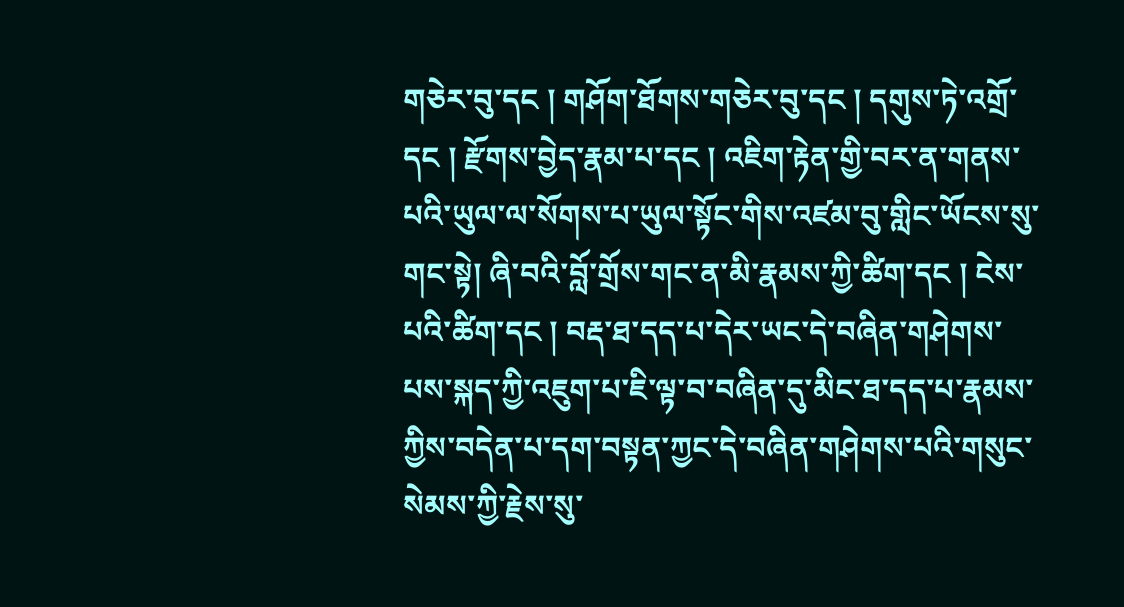གཅེར་བུ་དང ། གཤོག་ཐོགས་གཅེར་བུ་དང ། དགུས་ཏེ་འགྲོ་དང ། རྫོགས་བྱེད་རྣམ་པ་དང ། འཇིག་རྟེན་གྱི་བར་ན་གནས་པའི་ཡུལ་ལ་སོགས་པ་ཡུལ་སྟོང་གིས་འཛམ་བུ་གླིང་ཡོངས་སུ་གང་སྟེ། ཞི་བའི་བློ་གྲོས་གང་ན་མི་རྣམས་ཀྱི་ཚིག་དང ། ངེས་པའི་ཚིག་དང ། བརྡ་ཐ་དད་པ་དེར་ཡང་དེ་བཞིན་གཤེགས་པས་སྐད་ཀྱི་འཇུག་པ་ཇི་ལྟ་བ་བཞིན་དུ་མིང་ཐ་དད་པ་རྣམས་ཀྱིས་བདེན་པ་དག་བསྟན་ཀྱང་དེ་བཞིན་གཤེགས་པའི་གསུང་སེམས་ཀྱི་རྗེས་སུ་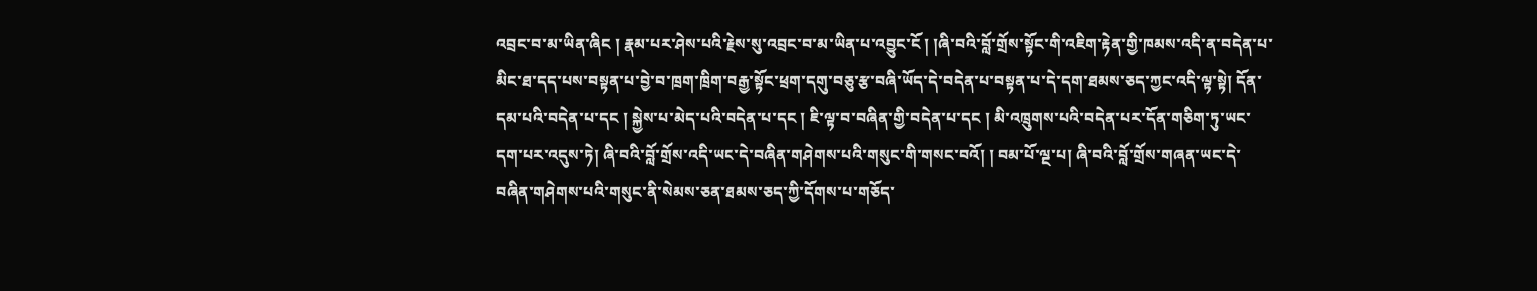འབྲང་བ་མ་ཡིན་ཞིང ། རྣམ་པར་ཤེས་པའི་རྗེས་སུ་འབྲང་བ་མ་ཡིན་པ་འབྱུང་ངོ ། །ཞི་བའི་བློ་གྲོས་སྟོང་གི་འཇིག་རྟེན་གྱི་ཁམས་འདི་ན་བདེན་པ་མིང་ཐ་དད་པས་བསྟན་པ་བྱེ་བ་ཁྲག་ཁྲིག་བརྒྱ་སྟོང་ཕྲག་དགུ་བཅུ་རྩ་བཞི་ཡོད་དེ་བདེན་པ་བསྟན་པ་དེ་དག་ཐམས་ཅད་ཀྱང་འདི་ལྟ་སྟེ། དོན་དམ་པའི་བདེན་པ་དང ། སྐྱེས་པ་མེད་པའི་བདེན་པ་དང ། ཇི་ལྟ་བ་བཞིན་གྱི་བདེན་པ་དང ། མི་འཁྲུགས་པའི་བདེན་པར་དོན་གཅིག་ཏུ་ཡང་དག་པར་འདུས་ཏེ། ཞི་བའི་བློ་གྲོས་འདི་ཡང་དེ་བཞིན་གཤེགས་པའི་གསུང་གི་གསང་བའོ། ། བམ་པོ་ལྔ་པ། ཞི་བའི་བློ་གྲོས་གཞན་ཡང་དེ་བཞིན་གཤེགས་པའི་གསུང་ནི་སེམས་ཅན་ཐམས་ཅད་ཀྱི་དོགས་པ་གཅོད་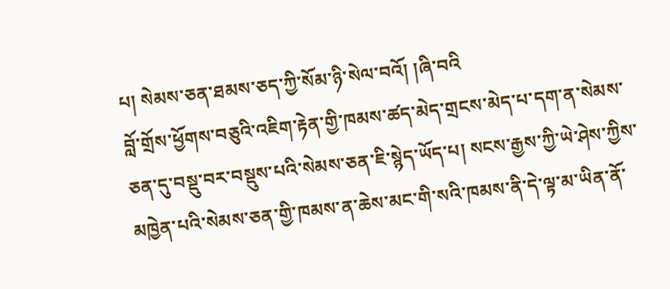པ། སེམས་ཅན་ཐམས་ཅད་ཀྱི་སོམ་ཉི་སེལ་བའོ། །ཞི་བའི
བློ་གྲོས་ཕྱོགས་བཅུའི་འཇིག་རྟེན་གྱི་ཁམས་ཚད་མེད་གྲངས་མེད་པ་དག་ན་སེམས་ཅན་དུ་བསྡུ་བར་བསྡུས་པའི་སེམས་ཅན་ཇི་སྙེད་ཡོད་པ། སངས་རྒྱས་ཀྱི་ཡེ་ཤེས་ཀྱིས་མཁྱེན་པའི་སེམས་ཅན་གྱི་ཁམས་ན་ཆེས་མང་གི་སའི་ཁམས་ནི་དེ་ལྟ་མ་ཡིན་ནོ་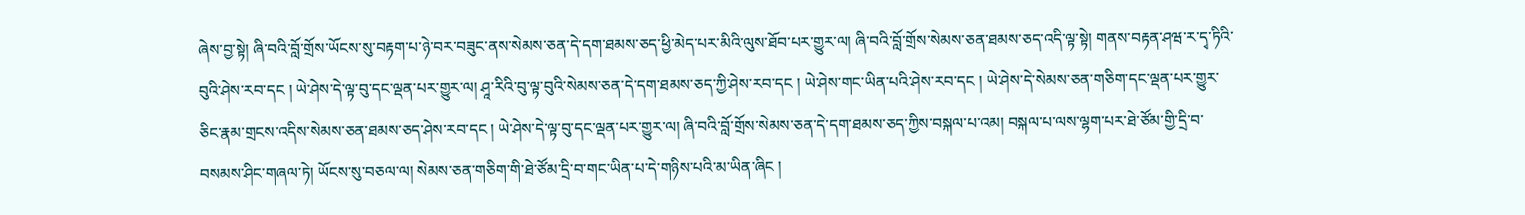ཞེས་བྱ་སྟེ། ཞི་བའི་བློ་གྲོས་ཡོངས་སུ་བརྟག་པ་ཉེ་བར་བཟུང་ནས་སེམས་ཅན་དེ་དག་ཐམས་ཅད་ཕྱི་མེད་པར་མིའི་ལུས་ཐོབ་པར་གྱུར་ལ། ཞི་བའི་བློ་གྲོས་སེམས་ཅན་ཐམས་ཅད་འདི་ལྟ་སྟེ། གནས་བརྟན་ཤཝ་ར་དྭ་ཏིའི་བུའི་ཤེས་རབ་དང ། ཡེ་ཤེས་དེ་ལྟ་བུ་དང་ལྡན་པར་གྱུར་ལ། ཤཱ་རིའི་བུ་ལྟ་བུའི་སེམས་ཅན་དེ་དག་ཐམས་ཅད་ཀྱི་ཤེས་རབ་དང ། ཡེ་ཤེས་གང་ཡིན་པའི་ཤེས་རབ་དང ། ཡེ་ཤེས་དེ་སེམས་ཅན་གཅིག་དང་ལྡན་པར་གྱུར་ཅིང་རྣམ་གྲངས་འདིས་སེམས་ཅན་ཐམས་ཅད་ཤེས་རབ་དང ། ཡེ་ཤེས་དེ་ལྟ་བུ་དང་ལྡན་པར་གྱུར་ལ། ཞི་བའི་བློ་གྲོས་སེམས་ཅན་དེ་དག་ཐམས་ཅད་ཀྱིས་བསྐལ་པ་འམ། བསྐལ་པ་ལས་ལྷག་པར་ཐེ་ཙོམ་གྱི་དྲི་བ་བསམས་ཤིང་གཞལ་ཏེ། ཡོངས་སུ་བཅལ་ལ། སེམས་ཅན་གཅིག་གི་ཐེ་ཙོམ་དྲི་བ་གང་ཡིན་པ་དེ་གཉིས་པའི་མ་ཡིན་ཞིང །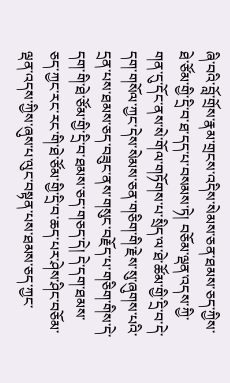ཞི་བའི་བློ་གྲོས་རྣམ་གྲངས་འདིས་སེམས་ཅན་ཐམས་ཅད་ཀྱིས་ཐེ་ཙོམ་གྱི་དྲི་བ་ཐ་དད་པ་བསམས་ཏེ། བཅོམ་ལྡན་འདས་ཀྱི་གན་དུ་དོང་ནས་སེ་གོལ་གཏོགས་པ་སྲིད་ལ་ཐེ་ཚོམ་གྱི་དྲི་བ་དེ་དག་གསོལ་ཀྱང་དེས་སེམས་ཅན་གཅིག་གི་རྗེས་སུ་ཞུགས་པའི་དྲན་པས་ཐམས་ཅད་བཟུང་ནས་གསུང་བརྗོད་པ་གཅིག་གིས་དེ་དག་གི་ཐེ་ཙོམ་གྱི་དྲི་བ་ཐམས་ཅད་གཅད་དེ། དེ་དག་ཐམས་ཅད་ཀྱང་རང་རང་གི་ཐེ་ཙོམ་གྱི་དྲི་བ་ཆད་པར་ཤེས་ཤིང་བཅོམ་ལྡན་འདས་ཀྱིས་ཞུས་པ་ལུང་བསྟན་པས་ཐམས་ཅད་ཀྱང་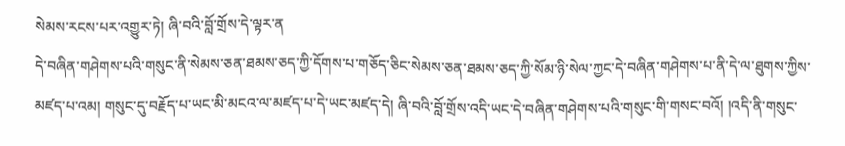སེམས་རངས་པར་འགྱུར་ཏེ། ཞི་བའི་བློ་གྲོས་དེ་ལྟར་ན
དེ་བཞིན་གཤེགས་པའི་གསུང་ནི་སེམས་ཅན་ཐམས་ཅད་ཀྱི་དོགས་པ་གཅོད་ཅིང་སེམས་ཅན་ཐམས་ཅད་ཀྱི་སོམ་ཉི་སེལ་ཀྱང་དེ་བཞིན་གཤེགས་པ་ནི་དེ་ལ་ཐུགས་ཀྱིས་མཛད་པ་འམ། གསུང་དུ་བརྗོད་པ་ཡང་མི་མངའ་ལ་མཛད་པ་དེ་ཡང་མཛད་དེ། ཞི་བའི་བློ་གྲོས་འདི་ཡང་དེ་བཞིན་གཤེགས་པའི་གསུང་གི་གསང་བའོ། །འདི་ནི་གསུང་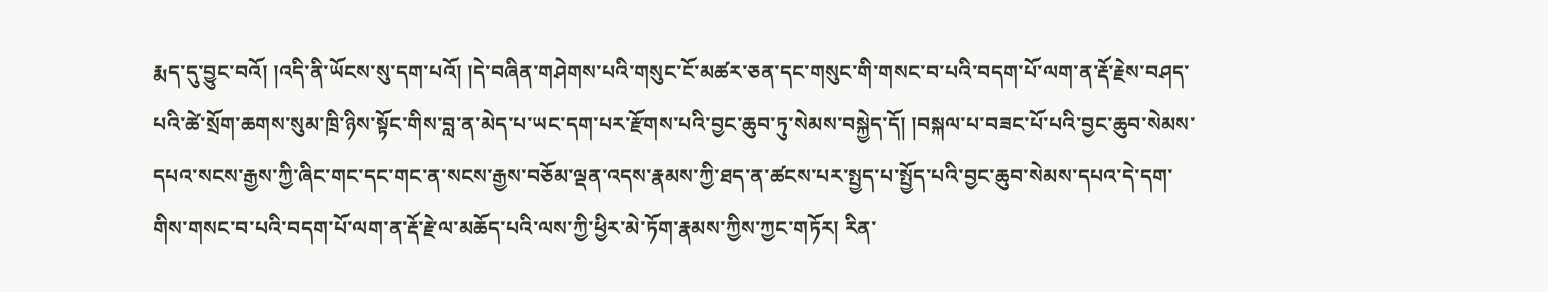རྨད་དུ་བྱུང་བའོ། །འདི་ནི་ཡོངས་སུ་དག་པའོ། །དེ་བཞིན་གཤེགས་པའི་གསུང་ངོ་མཚར་ཅན་དང་གསུང་གི་གསང་བ་པའི་བདག་པོ་ལག་ན་རྡོ་རྗེས་བཤད་པའི་ཚེ་སྲོག་ཆགས་སུམ་ཁྲི་ཉིས་སྟོང་གིས་བླ་ན་མེད་པ་ཡང་དག་པར་རྫོགས་པའི་བྱང་ཆུབ་ཏུ་སེམས་བསྐྱེད་དོ། །བསྐལ་པ་བཟང་པོ་པའི་བྱང་ཆུབ་སེམས་དཔའ་སངས་རྒྱས་ཀྱི་ཞིང་གང་དང་གང་ན་སངས་རྒྱས་བཅོམ་ལྡན་འདས་རྣམས་ཀྱི་ཐད་ན་ཚངས་པར་སྤྱད་པ་སྤྱོད་པའི་བྱང་ཆུབ་སེམས་དཔའ་དེ་དག་གིས་གསང་བ་པའི་བདག་པོ་ལག་ན་རྡོ་རྗེ་ལ་མཆོད་པའི་ལས་ཀྱི་ཕྱིར་མེ་ཏོག་རྣམས་ཀྱིས་ཀྱང་གཏོར། རིན་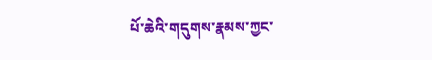པོ་ཆེའི་གདུགས་རྣམས་ཀྱང་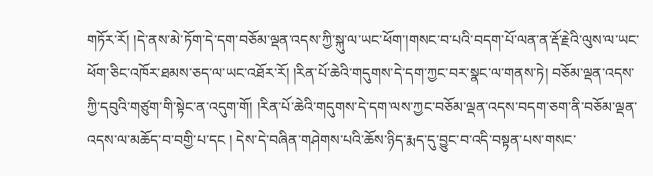གཏོར་རོ། །དེ་ནས་མེ་ཏོག་དེ་དག་བཅོམ་ལྡན་འདས་ཀྱི་སྐུ་ལ་ཡང་ཕོག་།གསང་བ་པའི་བདག་པོ་ལན་ན་རྡོ་རྗེའི་ལུས་ལ་ཡང་ཕོག་ཅིང་འཁོར་ཐམས་ཅད་ལ་ཡང་འཐོར་རོ། །རིན་པོ་ཆེའི་གདུགས་དེ་དག་ཀྱང་བར་སྣང་ལ་གནས་ཏེ། བཅོམ་ལྡན་འདས་ཀྱི་དབུའི་གཙུག་གི་སྟེང་ན་འདུག་གོ། །རིན་པོ་ཆེའི་གདུགས་དེ་དག་ལས་ཀྱང་བཅོམ་ལྡན་འདས་བདག་ཅག་ནི་བཅོམ་ལྡན་འདས་ལ་མཆོད་བ་བགྱི་པ་དང ། དེས་དེ་བཞིན་གཤེགས་པའི་ཆོས་ཉིད་རྨད་དུ་བྱུང་བ་འདི་བསྟན་པས་གསང་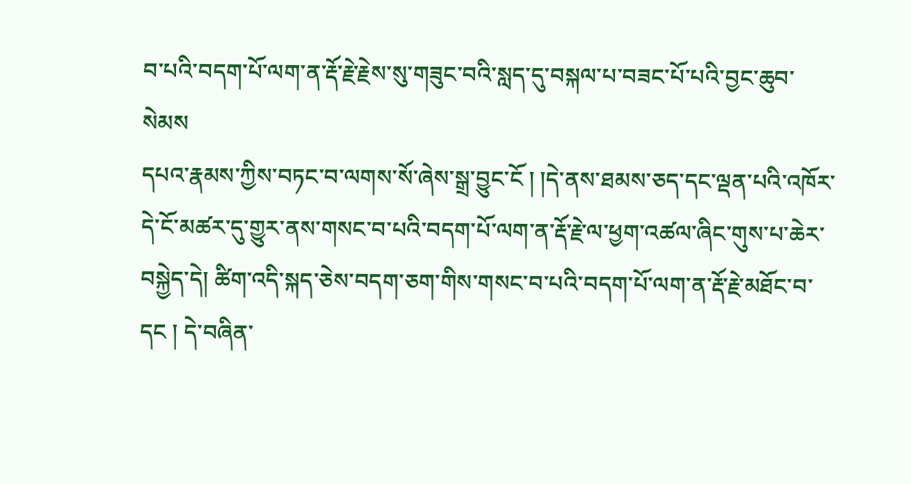བ་པའི་བདག་པོ་ལག་ན་རྡོ་རྗེ་རྗེས་སུ་གཟུང་བའི་སླད་དུ་བསྐལ་པ་བཟང་པོ་པའི་བྱང་ཆུབ་སེམས
དཔའ་རྣམས་ཀྱིས་བཏང་བ་ལགས་སོ་ཞེས་སྒྲ་བྱུང་ངོ ། །དེ་ནས་ཐམས་ཅད་དང་ལྡན་པའི་འཁོར་དེ་ངོ་མཚར་དུ་གྱུར་ནས་གསང་བ་པའི་བདག་པོ་ལག་ན་རྡོ་རྗེ་ལ་ཕྱག་འཚལ་ཞིང་གུས་པ་ཆེར་བསྐྱེད་དེ། ཚིག་འདི་སྐད་ཅེས་བདག་ཅག་གིས་གསང་བ་པའི་བདག་པོ་ལག་ན་རྡོ་རྗེ་མཐོང་བ་དང ། དེ་བཞིན་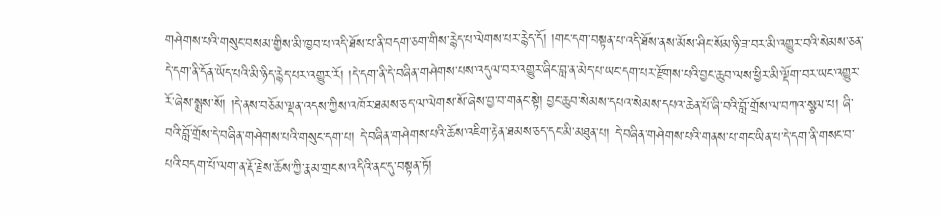གཤེགས་པའི་གསུང་བསམ་གྱིས་མི་ཁྱབ་པ་འདི་ཐོས་པ་ནི་བདག་ཅག་གིས་རྙེད་པ་ལེགས་པར་རྙེད་དོ། །གང་དག་བསྟན་པ་འདི་ཐོས་ནས་མོས་ཤིང་སོམ་ཉི་ཟ་བར་མི་འགྱུར་བའི་སེམས་ཅན་དེ་དག་ནི་དོན་ཡོད་པའི་མི་ཉིད་རྙེད་པར་འགྱུར་རོ། །དེ་དག་ནི་དེ་བཞིན་གཤེགས་པས་འདུལ་བར་འགྱུར་ཞིང་བླ་ན་མེད་པ་ཡང་དག་པར་རྫོགས་པའི་བྱང་ཆུབ་ལས་ཕྱིར་མི་ལྡོག་བར་ཡང་འགྱུར་རོ་ཞེས་སྨྲས་སོ། །དེ་ནས་བཅོམ་ལྡན་འདས་ཀྱིས་འཁོར་ཐམས་ཅད་ལ་ལེགས་སོ་ཞེས་བྱ་བ་གནང་སྟེ། བྱང་ཆུབ་སེམས་དཔའ་སེམས་དཔའ་ཆེན་པོ་ཞི་བའི་བློ་གྲོས་ལ་བཀའ་སྩལ་པ། ཞི་བའི་བློ་གྲོས་དེ་བཞིན་གཤེགས་པའི་གསུང་དག་པ། དེ་བཞིན་གཤེགས་པའི་ཆོས་འཇིག་རྟེན་ཐམས་ཅད་དང་མི་མཐུན་པ། དེ་བཞིན་གཤེགས་པའི་གནས་པ་གང་ཡིན་པ་དེ་དག་ནི་གསང་བ་པའི་བདག་པོ་ལག་ན་རྡོ་རྗེས་ཆོས་ཀྱི་རྣམ་གྲངས་འདིའི་ནང་དུ་བསྟན་ཏོ།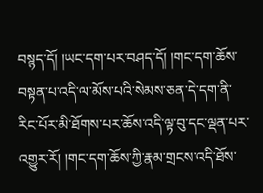བསྙད་དོ། །ཡང་དག་པར་བཤད་དོ། །གང་དག་ཆོས་བསྟན་པ་འདི་ལ་མོས་པའི་སེམས་ཅན་དེ་དག་ནི་རིང་པོར་མི་ཐོགས་པར་ཆོས་འདི་ལྟ་བུ་དང་ལྡན་པར་འགྱུར་རོ། །གང་དག་ཆོས་ཀྱི་རྣམ་གྲངས་འདི་ཐོས་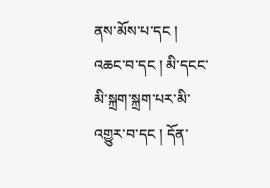ནས་མོས་པ་དང ། འཆང་བ་དང ། མི་དངང་མི་སྐྲག་སྐྲག་པར་མི་འགྱུར་བ་དང ། དོན་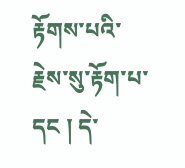རྟོགས་པའི་རྗེས་སུ་རྟོག་པ་དང ། དེ་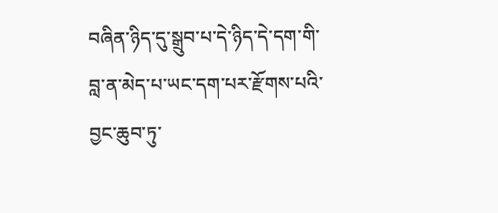བཞིན་ཉིད་དུ་སྒྲུབ་པ་དེ་ཉིད་དེ་དག་གི་བླ་ན་མེད་པ་ཡང་དག་པར་རྫོགས་པའི་བྱང་ཆུབ་ཏུ་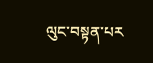ལུང་བསྟན་པར